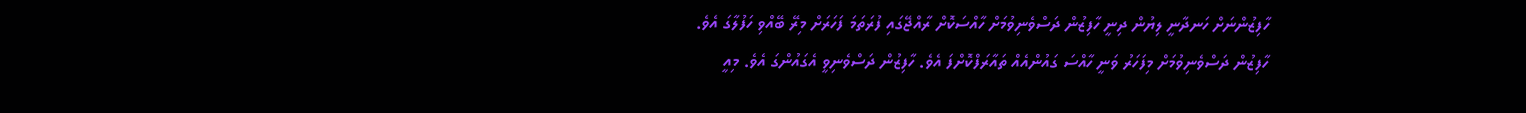ހާފިޒުންނަށް ހަނދާނީ ލިޔުން ދިނީ ހާފިޒުން ދަސްވެނިވުމަށް ހާއްސަކޮށް ރާއްޖޭގައި ފުރަތަމަ ފަހަރަށް މިރޭ ބޭއްވި ހަފުލާގަ އެވެ.
ހާފިޒުން ދަސްވެނިވުމަށް މިފަހަރު ވަނީ ހާއްސަ ގައުންއެއް ތައާރަފްކޮށްފަ އެވެ. ހާފިޒުން ދަސްވެނިވީ އެގައުންގަ އެވެ. މިއީ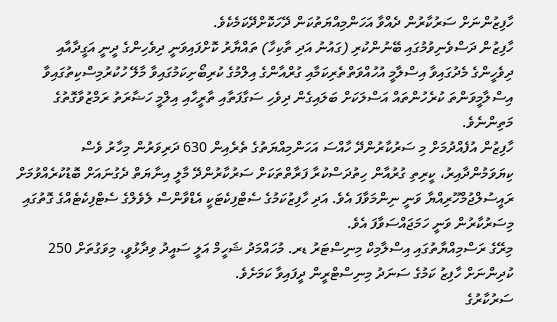ހާފިޒުންނަށް ސަރުކާރުން ދެއްވާ އަހަންމިއްޔަތުކަން ދޭހަކޮށްދޭކަމެކެވެ.
ހާފިޒުން ދަސްވެނިވުމުގައި ބޭނުންކުރި (ގައުނު އަދި ތާކިހާ) ތައްޔާރު ކޮށްފައިވަނީ ދިވެހިންގެ ދީނީ އަގީދާއާއި ދިވެހީންގެ މެދުގައިވާ އިސްލާމީ އުހުއްވަތްތެރިކަމާއި ގުރްއާންގެ އިލްމުގެ ކުރިބޯށިކަމުގައިވާ މާލޭ ހުކުރުމިސްކިތުގައިވާ އިސްލާމީވަންތަ ކުރެހުންތައް އަސްލަކަށް ބަލައިގެން ދިވެހި ސަގާފަތާއި ތާރީހާއި އިލްމީ ހަޟާރަތު ރަމްޒުވާގޮތުގެ މަތިންނެވެ.
ހާފިޒުން އުފެއްދުމަށް މި ސަރުކާރުންދޭ ހާއްސަ އަހަންމިއްޔަތުގެ ތެރެއިން 630 ދަރިވަރުން މިހާރު ވެސް ކިޔަވަމުންދާއިރު، ކީރިތި ގުރުއާން ހިތުދަސްކުރާ ފަރާތްތަކަށް ސަރުކާރުންދޭ މާލީ އިނާޔަތް ދެގުނައަށް ބޮޑުކުރެއްވުމަށް ރައީސުލްޖުމްހޫރިއްޔާ ވަނީ ނިންމަވާފަ އެވެ. އަދި ހާފިޒުކަމުގެ ސެޓްފިކެޓަކީ އެޑްވާންސް ލެވެލްގެ ސެޓްފިކެޓެއްގެ ގޮތުގައި މިސަރުކާރުން ވަނީ ހަމަޖައްސަވާފަ އެވެ.
މިރޭގެ ރަސްމިއްޔާތުގައި އިސްލާމިކް މިނިސްޓަރު ޑރ. މުހައްމަދު ޝަހީމް އަލީ ސައީދު ވިދާޅުވީ، މިވަގުތަށް 250 ކުދިންނަށް ހާފިޒު ކަމުގެ ސަނަދު މިނިސްޓްރީން ދީފައިވާ ކަމަށެވެ.
ސަރުކާރުގެ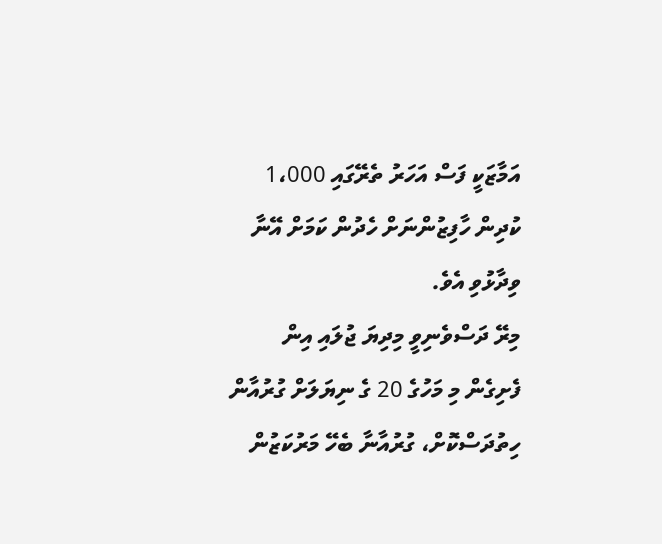އަމާޒަކީ ފަސް އަހަރު ތެރޭގައި 1،000 ކުދިން ހާފިޒުންނަށް ހެދުން ކަމަށް އޭނާ ވިދާޅުވި އެވެ.
މިރޭ ދަސްވެނިވީ މިދިޔަ ޖުލައި އިން ފެށިގެން މި މަހުގެ 20 ގެ ނިޔަލަށް ގުރުއާން ހިތުދަސްކޮށް، ގުރުއާނާ ބެހޭ މަރުކަޒުން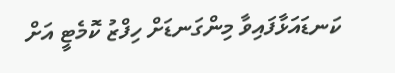ކަނޑައަޅާފައިވާ މިންގަނޑަށް ހިފްޒު ކޮމެޓީ އަށް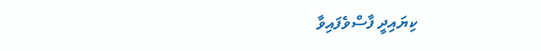ކިޔައިދީ ފާސްވެފައިވާ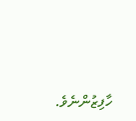ހާފިޒުންނެވެ.